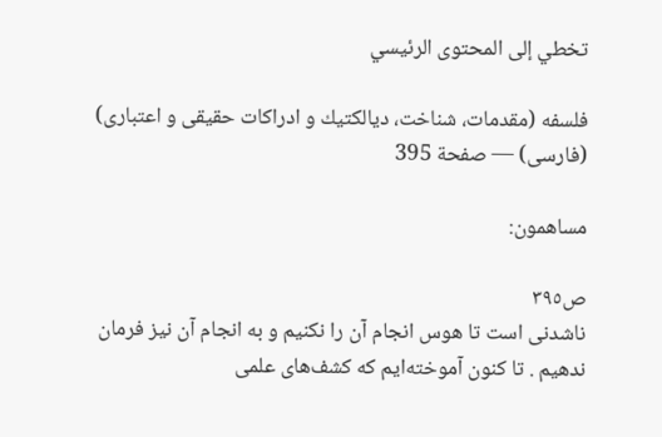تخطي إلى المحتوى الرئيسي

فلسفه (مقدمات، شناخت، ديالكتيك و ادراكات حقيقى و اعتبارى) (فارسى) — صفحة 395

مساهمون:

ص٣٩٥
ناشدنى است تا هوس انجام آن را نكنيم و به انجام آن نيز فرمان ندهيم . تا كنون آموخته‌ايم كه كشف‌هاى علمى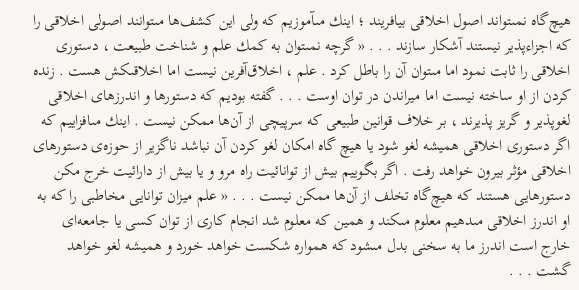هيچ‌گاه نمىتواند اصول اخلاقى بيافريند ؛ اينك مىآموزيم كه ولى اين كشف‌ها مىتوانند اصولى اخلاقى را كه اجزاءپذير نيستند آشكار سازند . . . « گرچه نمىتوان به كمك علم و شناخت طبيعت ، دستورى اخلاقى را ثابت نمود اما مىتوان آن را باطل كرد . علم ، اخلاق‌آفرين نيست اما اخلاقىكش هست . زنده كردن از او ساخته نيست اما ميراندن در توان اوست . . . گفته بوديم كه دستورها و اندرزهاى اخلاقى لغوپذير و گريز پذيرند ، بر خلاف قوانين طبيعى كه سرپيچى از آن‌ها ممكن نيست . اينك مىافزاييم كه اگر دستورى اخلاقى هميشه لغو شود يا هيچ گاه امكان لغو كردن آن نباشد ناگزير از حوزه‌ى دستورهاى اخلاقى مؤثر بيرون خواهد رفت . اگر بگوييم بيش از توانائيت راه مرو و يا بيش از دارائيت خرج مكن دستورهايى هستند كه هيچ‌گاه تخلف از آن‌ها ممكن نيست . . . « علم ميزان توانايى مخاطبى را كه به او اندرز اخلاقى مىدهيم معلوم مىكند و همين كه معلوم شد انجام كارى از توان كسى يا جامعه‌اى خارج است اندرز ما به سخنى بدل مىشود كه همواره شكست خواهد خورد و هميشه لغو خواهد گشت . . .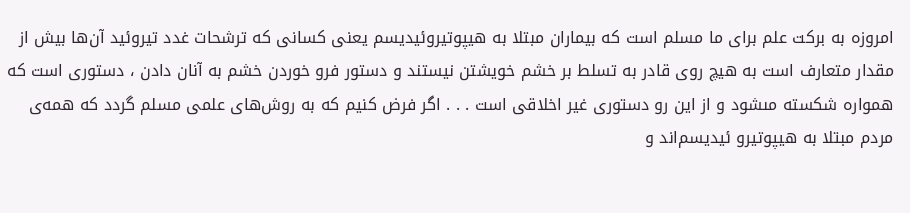امروزه به بركت علم براى ما مسلم است كه بيماران مبتلا به هيپوتيروئيديسم يعنى كسانى كه ترشحات غدد تيروئيد آن‌ها بيش از مقدار متعارف است به هيچ روى قادر به تسلط بر خشم خويشتن نيستند و دستور فرو خوردن خشم به آنان دادن ، دستورى است كه همواره شكسته مىشود و از اين رو دستورى غير اخلاقى است . . . اگر فرض كنيم كه به روش‌هاى علمى مسلم گردد كه همه‌ى مردم مبتلا به هيپوتيرو ئيديسم‌اند و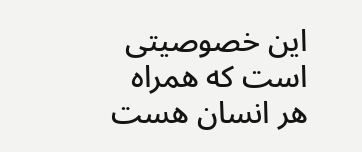اين خصوصيتى است كه همراه هر انسان هست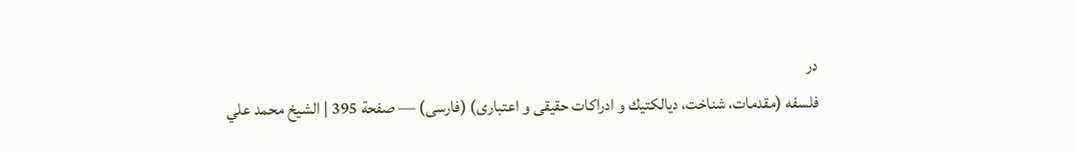در
فلسفه (مقدمات، شناخت، ديالكتيك و ادراكات حقيقى و اعتبارى) (فارسى) — صفحة 395 | الشيخ محمد علي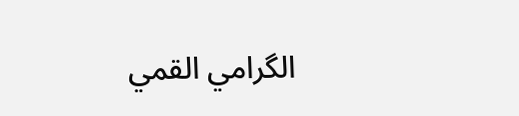الگرامي القمي